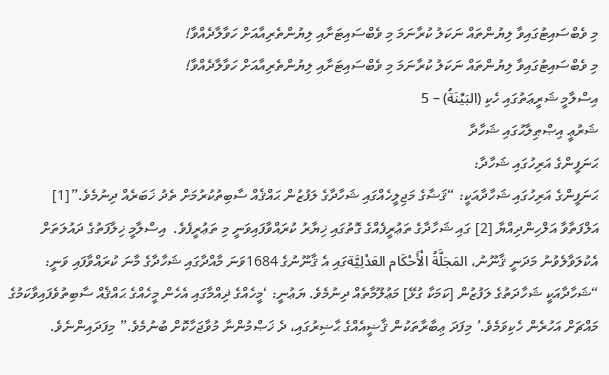މި ވެބްސައިޓުގައިވާ ލިޔުންތައް ނަކަލު ކުރާނަމަ މި ވެބްސައިޓަށާއި ލިޔުންތެރިއާއަށް ހަވާލާދެއްވާ!
މި ވެބްސައިޓުގައިވާ ލިޔުންތައް ނަކަލު ކުރާނަމަ މި ވެބްސައިޓަށާއި ލިޔުންތެރިއާއަށް ހަވާލާދެއްވާ!
އިސްލާމީ ޝަރީޢަތުގައި ހެކި (البَيِّنَةُ) – 5
ޝަރުޢީ އިޞްޠިލާޙުގައި ޝަހާދާ
ޙަނަފީންގެ އަރިހުގައި ޝަހާދާ:
ޙަނަފީންގެ އަރިހުގައި ޝަހާދާއަކީ: “ޤަޟާގެ މަޖިލީހެއްގައި ޝަހާދާގެ ލަފުޒުން ޙައްޤެއް ސާބިތުކުރުމަށް ތެދު ޚަބަރެއް ދިނުމެވެ.”[1]
އަލްފަތާވާ އަލްހިންދިއްޔާ [2] ގައި ޝަހާދާގެ ތަޢުރީފެއްގެ ގޮތުގައި ޚިޔާރު ކުރައްވާފައިވަނީ މި ތަޢުރީފެވެ.  އިސްލާމީ ޚިލާފަތުގެ ދައުލަތަށް އެކުލަވާލެވުނު މަދަނީ ޤާނޫނު، المَجَلَّةُ الْأَحْكَام العَدْلِيَّةގައި އެ ޤާނޫނުގެ 1684ވަނަ މާއްދާގައި ޝަހާދާގެ މާނަ ކުރައްވާފައި ވަނީ: “ޝަހާދާއަކީ ޝަހާދަތުގެ ލަފުޒުން [ކަމަކާ ގުޅޭ] މަޢުލޫމާތެއް ދިނުމެވެ. ޔަޢުނީ: ‘މީހެއްގެ ޛިއްމާގައި އެހެން މީހެއްގެ ޙައްޤެއް ސާބިތުވެފައިވާކަމުގެ މައްޗަށް އަހުރެން ހެކިވަމެވެ.’ މިފަދަ ޢިބާރާތަކުން ޤާޟީއެއްގެ ޙާޟިރުގައި، ދެ ޚަޞްމުންނާ މުވާޖަހާކޮށް ބުނުމެވެ.” މިފަދައިންނެވެ.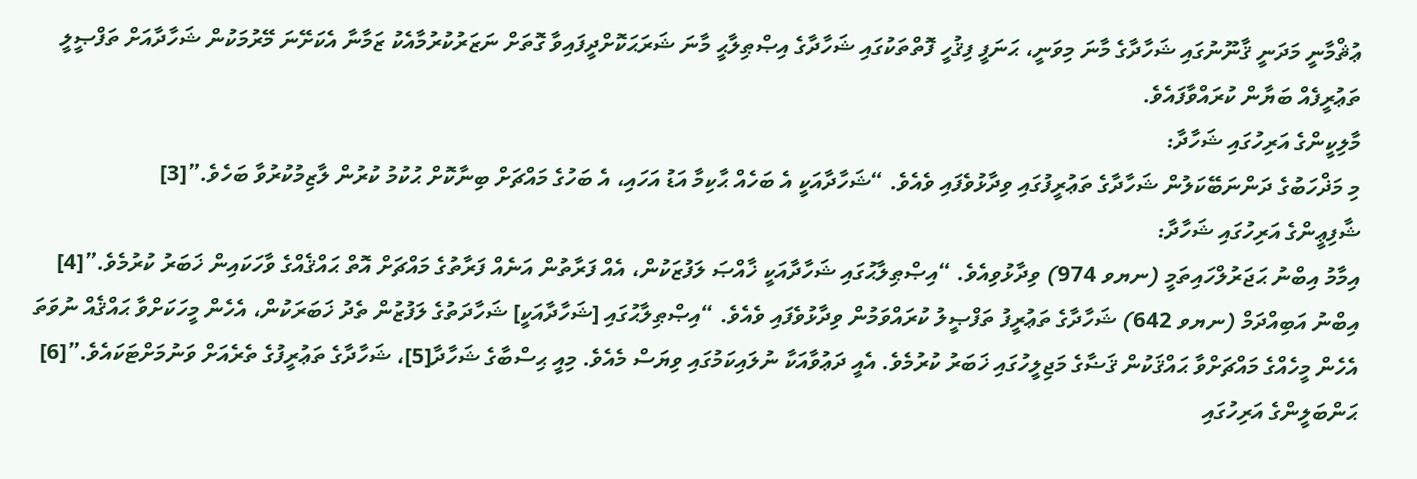ޢުޘްމާނީ މަދަނީ ޤާނޫނުގައި ޝަހާދާގެ މާނަ މިވަނީ، ޙަނަފީ ފިޤުހީ ފޮތްތަކުގައި ޝަހާދާގެ އިޞްޠިލާޙީ މާނަ ޝަރަޙަކޮށްދީފައިވާ ގޮތަށް ނަޒަރުކުރުމާއެކު ޒަމާނާ އެކަށޭނަ މޭރުމަކުން ޝަހާދާއަށް ތަފްޞީލީ ތަޢުރީފެއް ބަޔާން ކުރައްވާފައެވެ.
މާލިކީންގެ އަރިހުގައި ޝަހާދާ:
މި މަޛްހަބުގެ ދަންނަބޭކަލުން ޝަހާދާގެ ތަޢުރީފުގައި ވިދާޅުވެފައި ވެއެވެ. “ޝަހާދާއަކީ އެ ބަހެއް ޙާކިމާ އަޑު އަހައި، އެ ބަހުގެ މައްޗަށް ބިނާކޮށް ޙުކުމު ކުރުން ލާޒިމުކުރުވާ ބަހެވެ.”[3]
ޝާފިޢީންގެ އަރިހުގައި ޝަހާދާ:
އިމާމު އިބްނު ޙަޖަރުލްހައިތަމީ (ނޔވ 974) ވިދާޅުވިއެވެ. “އިޞްޠިލާޙުގައި ޝަހާދާއަކީ ޚާއްޞަ ލަފުޒަކުން، އެއް ފަރާތުން އަނެއް ފަރާތުގެ މައްޗަށް އޮތް ޙައްޤެއްގެ ވާހަކައިން ޚަބަރު ކުރުމެވެ.”[4]
އިބްނު އަބިއްދަމް (ނޔވ 642) ޝަހާދާގެ ތަޢުރީފު ތަފްޞީލު ކުރައްވަމުން ވިދާޅުވެފައި ވެއެވެ. “އިޞްޠިލާޙުގައި [ޝަހާދާއަކީ] ޝަހާދަތުގެ ލަފުޒުން ތެދު ޚަބަރަކުން، އެހެން މީހަކަށްވާ ޙައްޤެއް ނުވަތަ އެހެން މީހެއްގެ މައްޗަށްވާ ޙައްޤަކުން ޤަޟާގެ މަޖިލީހުގައި ޚަބަރު ކުރުމެވެ. އެއީ ދަޢުވާއަކާ ނުލައިކަމުގައި ވިޔަސް މެއެވެ. މިއީ ޙިސްބާގެ ޝަހާދާ[5]، ޝަހާދާގެ ތަޢުރީފުގެ ތެރެއަށް ވަނުމަށްޓަކައެވެ.”[6]
ޙަންބަލީންގެ އަރިހުގައި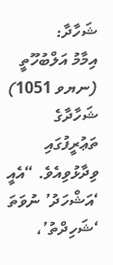ޝަހާދާ:
އިމާމު އަލްބުހޫތީ (ނޔވ 1051) ޝަހާދާގެ ތަޢުރީފުގައި ވިދާޅުވިއެވެ. “އެއީ ‘އަޝްހަދު’ ނުވަތަ ‘ޝަހިދްތު’،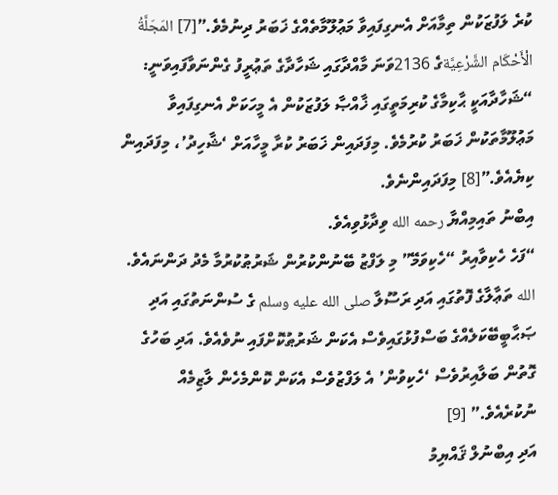ކުރެ ލަފުޒަކުން ތިމާއަށް އެނގިފައިވާ މަޢުލޫމާތެއްގެ ޚަބަރު ދިނުމެވެ.”[7] المَجَلَّةُ الْأَحْكَام الشَّرْعِيَّةގެ 2136ވަނަ މާއްދާގައި ޝަހާދާގެ ތަޢުރީފު ގެންނަވާފައިވަނީ: “ޝަހާދާއަކީ ޙާކިމާގެ ކުރިމަތީގައި ޚާއްޞާ ލަފުޒަކުން އެ މީހަކަށް އެނގިފައިވާ މަޢުލޫމާތަކުން ޚަބަރު ކުރުމެވެ. މިފަދައިން ޚަބަރު ކުރާ މީހާއަށް ‘ޝާހިދު’، މިފަދައިން ކިޔެއެވެ.”[8] މިފަދައިންނެވެ.
އިބްނު ތައިމިއްޔާ رحمه الله ވިދާޅުވިއެވެ.
“ފަހެ ހެކިވާއިރު “ހެކިވަމޭ” މި ލަފްޒު ބޭނުންކުރުން ޝަރުޠުކުރުމާ މެދު ދަންނައެވެ. الله ތަޢާލާގެ ފޮތުގައި އަދި ރަސޫލާ صلى الله عليه وسلم ގެ ސުންނަތުގައި އަދި ޞަޙާބީބޭކަލެއްގެ ބަސްފުޅުގައިވެސް އެކަން ޝަރުޠުކޮށްފައި ނުވެއެވެ. އަދި ބަހުގެ ގޮތުން ބަލާއިރުވެސް ‘ހެކިވުން’ އެ ލަފްޒުވެސް އެކަން ކޮންމެހެން ލާޒިމެއް ނުކުރެއެވެ.” [9]
އަދި އިބްނުލް ޤައްޔިމު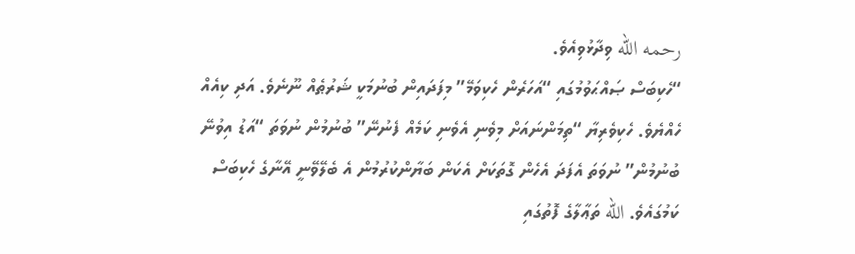رحمه الله ވިދާޅުވިއެވެ.
“ހެކިބަސް ޞައްޙަވުމުގައި “އަހަރެން ހެކިވަމޭ” މިފަދައިން ބުނުމަކީ ޝަރުޠެއް ނޫނެވެ. އަދި ކިއެއް ހެއްޔެވެ. ހެކިވެރިޔާ “ތިމަންނައަށް މިވެނި އެވެނި ކަމެއް ފެނުނޭ” ބުނުމުން ނުވަތަ “އަޑު އިވުނޭ ބުނުމުން” ނުވަތަ އެފަދަ އެހެން ގޮތަކަށް އެކަން ބަޔާންކުރުމުން އެ ބެލޭވޭނީ އޭނާގެ ހެކިބަސް ކަމުގައެވެ. الله ތަޢާލާގެ ފޮތުގައި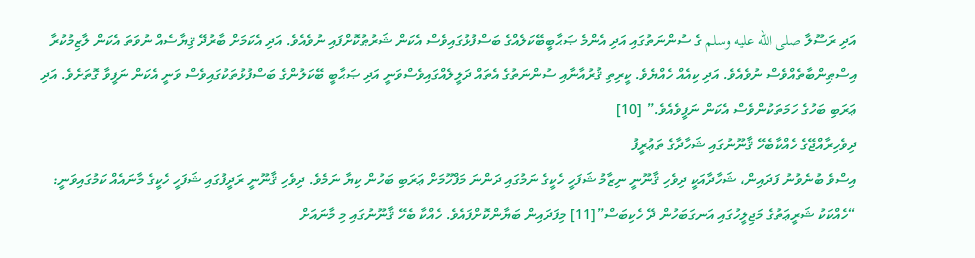އަދި ރަސޫލާ صلى الله عليه وسلم ގެ ސުންނަތުގައި އަދި އެންމެ ޞަޙާބީބޭކަލެއްގެ ބަސްފުޅުގައިވެސް އެކަން ޝަރުޠުކޮށްފައި ނުވެއެވެ. އަދި އެކަމަށް ބާރުދޭ ޤިޔާސެއް ނުވަތަ އެކަން ލާޒިމުކުރާ އިސްޠިންބާތެއްވެސް ނުވެއެވެ. އަދި ކިއެއް ހެއްޔެވެ. ކީރިތި ޤުރުއާނާއި ސުންނަތުގެ އެތައް ދަލީލެއްގައިވެސްވަނީ އަދި ޞަޙާބީ ބޭކަލުންގެ ބަސްފުޅުތަކުގައިވެސް ވަނީ އެކަން ނަފީވާ ގޮތަށެވެ. އަދި ޢަރަބި ބަހުގެ ހަމަތަކުންވެސް އެކަން ނަފީވެއެވެ.” [10]
ދިވެހިރާއްޖޭގެ ހެއްކާބެހޭ ޤާނޫނުގައި ޝަހާދާގެ ތަޢުރީފު
އިސްވެ ބުނެވުނު ފަދައިން، ޝަހާދާއަކީ ދިވެހި ޤާނޫނީ ނިޒާމު ޝަފަހީ ހެކީގެ ނަމުގައި ދަންނަ މަފްހޫމަށް ޢަރަބި ބަހުން ކިޔާ ނަމެވެ. ދިވެހި ޤާނޫނީ ރަދީފުގައި ޝަފަހީ ހެކީގެ މާނައެއް ކަމުގައިވަނީ: “ހެއްކަކު ޝަރީޢަތުގެ މަޖިލީހުގައި އަނގަބަހުން ދޭ ހެކިބަސް”[11] މިފަދައިން ބަޔާންކޮށްފައެވެ. ހެއްކާ ބެހޭ ޤާނޫނުގައި މި މާނައަށް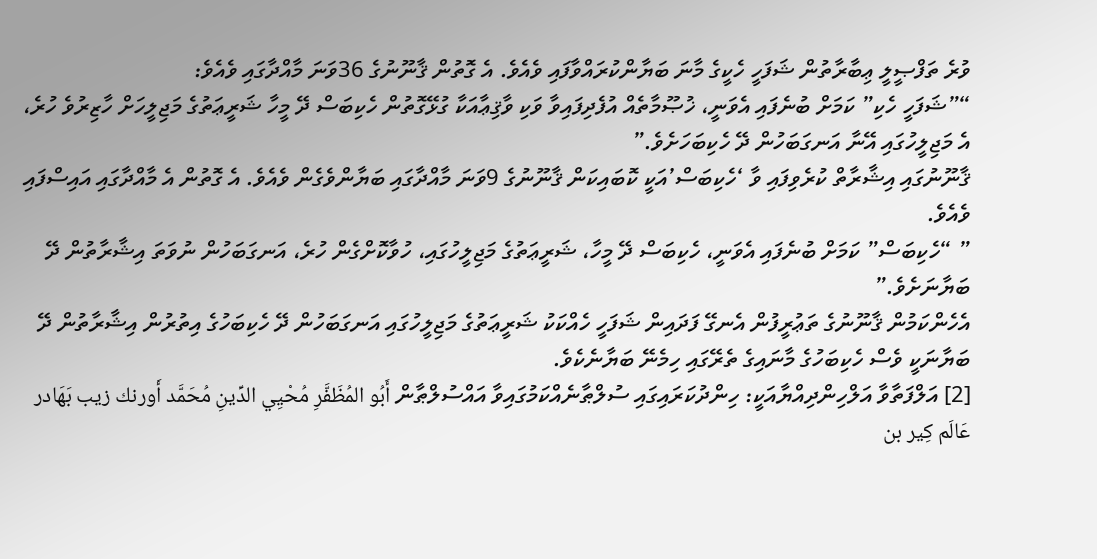ވުރެ ތަފްޞީލީ ޢިބާރާތުން ޝަފަހީ ހެކީގެ މާނަ ބަޔާންކުރައްވާފައި ވެއެވެ. އެ ގޮތުން ޤާނޫނުގެ 36ވަނަ މާއްދާގައި ވެއެވެ:
“”ޝަފަހީ ހެކި” ކަމަށް ބުނެފައި އެވަނީ، ޚުޞޫމާތެއް އުފެދިފައިވާ ވަކި ވާޤިޢާއަކާ ގުޅޭގޮތުން ހެކިބަސް ދޭ މީހާ ޝަރީޢަތުގެ މަޖިލީހަށް ހާޒިރުވެ ހުރެ، އެ މަޖިލީހުގައި އޭނާ އަނގަބަހުން ދޭ ހެކިބަހަށެވެ.”
ޤާނޫނުގައި އިޝާރާތް ކުރެވިފައި ވާ ‘ހެކިބަސް’އަކީ ކޮބައިކަން ޤާނޫނުގެ 9ވަނަ މާއްދާގައި ބަޔާންވެގެން ވެއެވެ. އެ ގޮތުން އެ މާއްދާގައި އައިސްފައި ވެއެވެ.
” “ހެކިބަސް” ކަމަށް ބުނެފައި އެވަނީ، ހެކިބަސް ދޭ މީހާ، ޝަރީޢަތުގެ މަޖިލީހުގައި، ހުވާކޮށްގެން ހުރެ، އަނގަބަހުން ނުވަތަ އިޝާރާތުން ދޭ ބަޔާނަށެވެ.”
އެހެންކަމުން ޤާނޫނުގެ ތަޢުރީފުން އެނގޭ ފަދައިން ޝަފަހީ ހެއްކަކު ޝަރީޢަތުގެ މަޖިލީހުގައި އަނގަބަހުން ދޭ ހެކިބަހުގެ އިތުރުން އިޝާރާތުން ދޭ ބަޔާނަކީ ވެސް ހެކިބަހުގެ މާނައިގެ ތެރޭގައި ހިމެނޭ ބަޔާނެކެވެ.
[2] އަލްފަތާވާ އަލްހިންދިއްޔާއަކީ: ހިންދުކަރައިގައި ސުލްޠާނެއްކަމުގައިވާ އައްސުލްޠާން أَبُو المُظَفَّرِ مُحْيِي الدِّينِ مُحَمَّد أَورنك زيب بَهَادر عَالَم كِير بن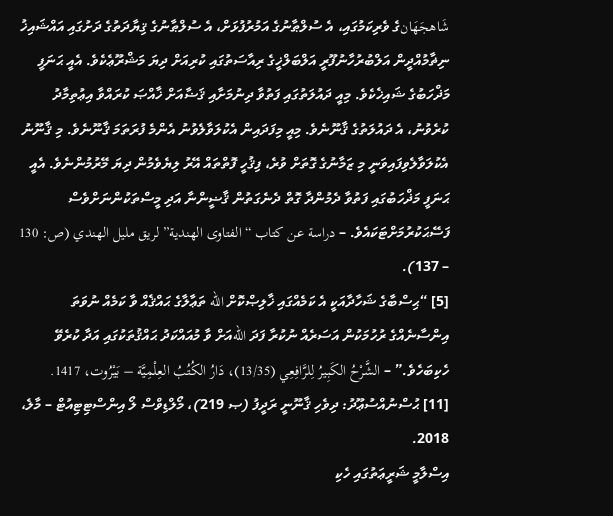شَاهجَهَانގެ ވެރިކަމުގައި، އެ ސުލްޠާނުގެ އަމުރުފުޅަށް، އެ ސުލްޠާނުގެ ޤިޔާދަތުގެ ދަށުގައި އައްޝައިޚު ނިޡާމުއްދީން އަލްބުރުހާނުފޫރީ އަލްބަލްޚީގެ ރިއާސަތުގައި ކުރިއަށް ދިޔަ މަޝްރޫޢެކެވެ. އެއީ ޙަނަފީ މަޛްހަބުގެ ޝައިޚެކެވެ. މިއީ ދައުލަތުގައި ފަތުވާ ދިނުމަށާއި ޤަޟާއަށް ޚާއްޞަ ކުރައްވާ އިޢުތިމާދު ކުރެވުނު، އެ ދައުލަތުގެ ޤާނޫނެވެ. މިއީ މިފަދައިން އެކުލަވާލެވުނު އެންމެ ފުރަތަމަ ޤާނޫނެވެ. މި ޤާނޫނު އެކުލަވާލެވިފައިވަނީ މި ޒަމާނުގެ ގޮތަށް ވުރެ، ފިޤުހީ ފޮތްތައް އޭރު ލިޔެވެމުން ދިޔަ މޭރުމުންނެވެ. އެއީ ޙަނަފީ މަޛްހަބުގައި ފަތުވާ ދެމުންދާ ގޮތް ދެނެގަތުން ޤާޟީންނާ އަދި މީސްތަކުންނަށްވެސް ފަސޭޙަކުރުމަށްޓަކައެވެ. – دراسة عن كتاب “الفتاوى الهندية” لريق مليل الهندي (ص: 130 – 137).
[5] “ޙިސްބާގެ ޝަހާދާއަކީ އެ ކަމެއްގައި ޚާލިޞްކޮށް الله ތަޢާލާގެ ޙައްޤެއް ވާ ކަމެއް ނުވަތަ އިންސާނެއްގެ ރުހުމަކުން އަސަރެއް ނުކުރާ ފަދަ اللهއަށް ވާ މުއައްކަދު ޙައްޤުތަކުގައި އަދާ ކުރެވޭ ހެކިބަހެވެ.” – الشَّرْحُ الكَبِيرُ لِلرَّافِعِي (13/35)، دَارُ الكُتُبُ العِلْمِيَّة – بَيْرُوت، 1417.
[11] ޙުސްނުއްސުޢޫދު: ދިވެހި ޤާނޫނީ ރަދީފު (ޞ 219)، މޯލްޑިވްސް ލޯ އިންސްޓިޓިއުޓް – މާލެ، 2018.
އިސްލާމީ ޝަރީޢަތުގައި ހެކި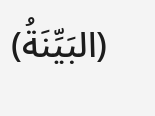(البَيِّنَةُ)